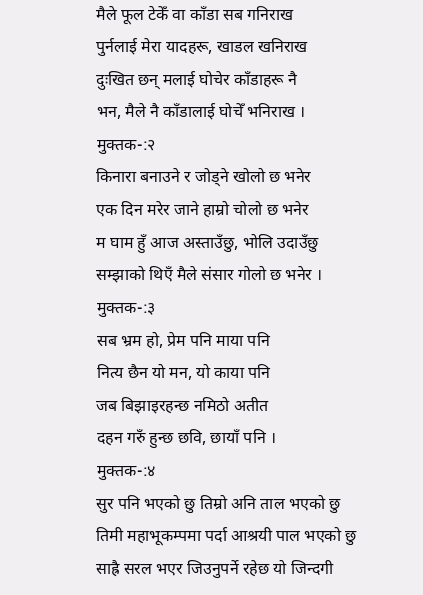मैले फूल टेकेँ वा काँडा सब गनिराख
पुर्नलाई मेरा यादहरू, खाडल खनिराख
दुःखित छन् मलाई घोचेर काँडाहरू नै
भन, मैले नै काँडालाई घोचेँ भनिराख ।
मुक्तक-:२
किनारा बनाउने र जोड्ने खोलो छ भनेर
एक दिन मरेर जाने हाम्रो चोलो छ भनेर
म घाम हुँ आज अस्ताउँछु, भोलि उदाउँछु
सम्झाको थिएँ मैले संसार गोलो छ भनेर ।
मुक्तक-:३
सब भ्रम हो, प्रेम पनि माया पनि
नित्य छैन यो मन, यो काया पनि
जब बिझाइरहन्छ नमिठो अतीत
दहन गरुँ हुन्छ छवि, छायाँ पनि ।
मुक्तक-:४
सुर पनि भएको छु तिम्रो अनि ताल भएको छु
तिमी महाभूकम्पमा पर्दा आश्रयी पाल भएको छु
साह्रै सरल भएर जिउनुपर्ने रहेछ यो जिन्दगी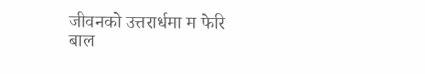जीवनको उत्तरार्धमा म फेरि बाल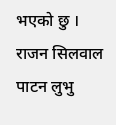भएको छु ।
राजन सिलवाल
पाटन लुभु